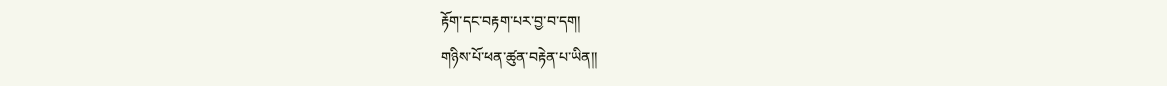རྟོག་དང་བརྟག་པར་བྱ་བ་དག།
གཉིས་པོ་ཕན་ཚུན་བརྟེན་པ་ཡིན།།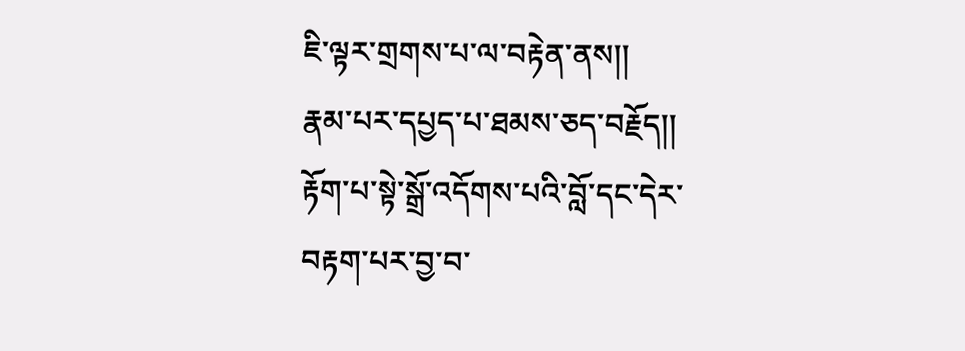ཇི་ལྟར་གྲགས་པ་ལ་བརྟེན་ནས།།
རྣམ་པར་དཔྱད་པ་ཐམས་ཅད་བརྗོད།།
རྟོག་པ་སྟེ་སྒྲོ་འདོགས་པའི་བློ་དང་དེར་བརྟག་པར་བྱ་བ་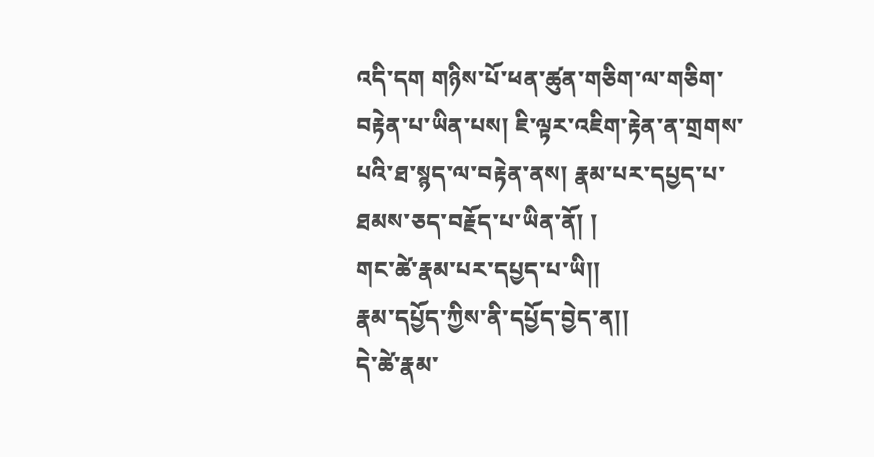འདི་དག གཉིས་པོ་ཕན་ཚུན་གཅིག་ལ་གཅིག་བརྟེན་པ་ཡིན་པས། ཇི་ལྟར་འཇིག་རྟེན་ན་གྲགས་པའི་ཐ་སྙད་ལ་བརྟེན་ནས། རྣམ་པར་དཔྱད་པ་ཐམས་ཅད་བརྗོད་པ་ཡིན་ནོ། །
གང་ཚེ་རྣམ་པར་དཔྱད་པ་ཡི།།
རྣམ་དཔྱོད་ཀྱིས་ནི་དཔྱོད་བྱེད་ན།།
དེ་ཚེ་རྣམ་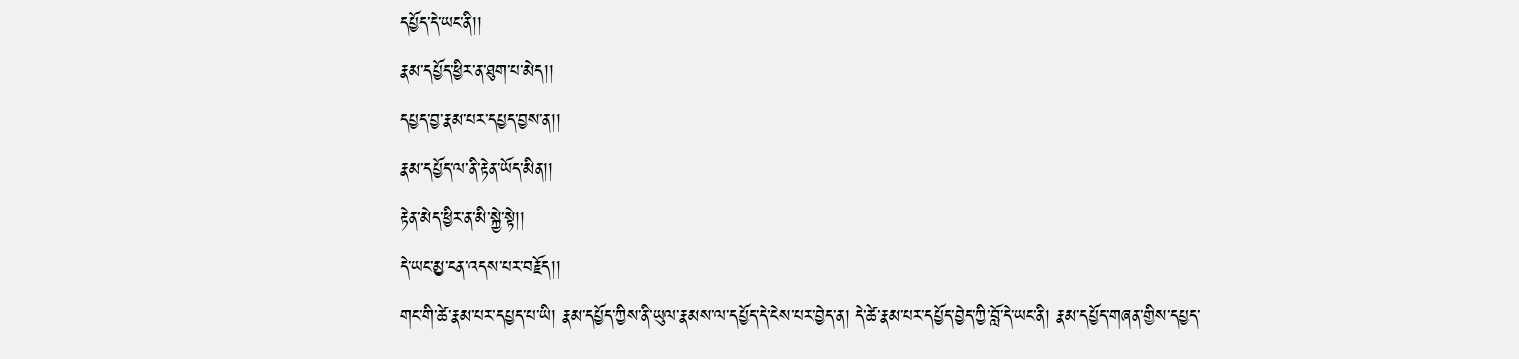དཔྱོད་དེ་ཡང་ནི།།
རྣམ་དཔྱོད་ཕྱིར་ན་ཐུག་པ་མེད།།
དཔྱད་བྱ་རྣམ་པར་དཔྱད་བྱས་ན།།
རྣམ་དཔྱོད་ལ་ནི་རྟེན་ཡོད་མིན།།
རྟེན་མེད་ཕྱིར་ན་མི་སྐྱེ་སྟེ།།
དེ་ཡང་མྱ་ངན་འདས་པར་བརྗོད།།
གང་གི་ཚེ་རྣམ་པར་དཔྱད་པ་ཡི། རྣམ་དཔྱོད་ཀྱིས་ནི་ཡུལ་རྣམས་ལ་དཔྱོད་དེ་ངེས་པར་བྱེད་ན། དེ་ཚེ་རྣམ་པར་དཔྱོད་བྱེད་ཀྱི་བློ་དེ་ཡང་ནི། རྣམ་དཔྱོད་གཞན་གྱིས་དཔྱད་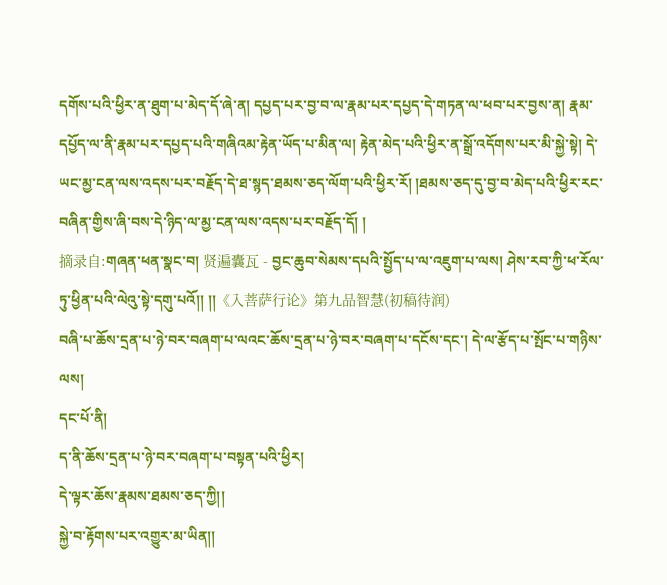དགོས་པའི་ཕྱིར་ན་ཐུག་པ་མེད་དོ་ཞེ་ན། དཔྱད་པར་བྱ་བ་ལ་རྣམ་པར་དཔྱད་དེ་གཏན་ལ་ཕབ་པར་བྱས་ན། རྣམ་དཔྱོད་ལ་ནི་རྣམ་པར་དཔྱད་པའི་གཞིའམ་རྟེན་ཡོད་པ་མིན་ལ། རྟེན་མེད་པའི་ཕྱིར་ན་སྒྲོ་འདོགས་པར་མི་སྐྱེ་སྟེ། དེ་ཡང་མྱ་ངན་ལས་འདས་པར་བརྗོད་དེ་ཐ་སྙད་ཐམས་ཅད་ལོག་པའི་ཕྱིར་རོ། །ཐམས་ཅད་དུ་བྱ་བ་མེད་པའི་ཕྱིར་རང་བཞིན་གྱིས་ཞི་བས་དེ་ཉིད་ལ་མྱ་ངན་ལས་འདས་པར་བརྗོད་དོ། །
摘录自:གཞན་ཕན་སྣང་བ། 贤遍囊瓦 - བྱང་ཆུབ་སེམས་དཔའི་སྤྱོད་པ་ལ་འཇུག་པ་ལས། ཤེས་རབ་ཀྱི་ཕ་རོལ་ཏུ་ཕྱིན་པའི་ལེའུ་སྟེ་དགུ་པའོ།། །།《入菩萨行论》第九品智慧(初稿待润)
བཞི་པ་ཆོས་དྲན་པ་ཉེ་བར་བཞག་པ་ལའང་ཆོས་དྲན་པ་ཉེ་བར་བཞག་པ་དངོས་དང་། དེ་ལ་རྩོད་པ་སྤོང་པ་གཉིས་ལས།
དང་པོ་ནི།
ད་ནི་ཆོས་དྲན་པ་ཉེ་བར་བཞག་པ་བསྟན་པའི་ཕྱིར།
དེ་ལྟར་ཆོས་རྣམས་ཐམས་ཅད་ཀྱི།།
སྐྱེ་བ་རྟོགས་པར་འགྱུར་མ་ཡིན།།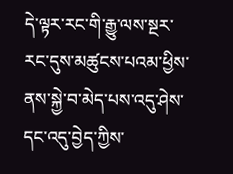དེ་ལྟར་རང་གི་རྒྱུ་ལས་སྔར་རང་དུས་མཚུངས་པའམ་ཕྱིས་ནས་སྐྱེ་བ་མེད་པས་འདུ་ཤེས་དང་འདུ་བྱེད་ཀྱིས་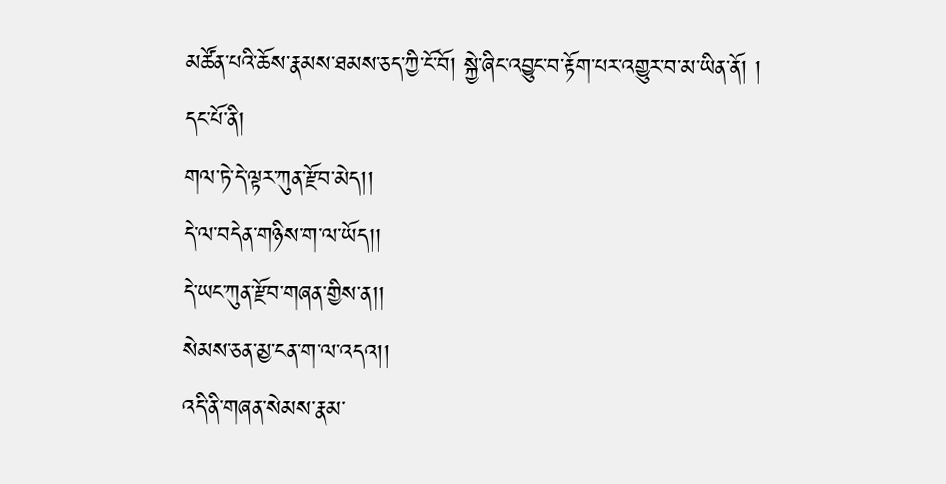མཚོན་པའི་ཆོས་རྣམས་ཐམས་ཅད་ཀྱི་ངོ་བོ། སྐྱེ་ཞིང་འབྱུང་བ་རྟོག་པར་འགྱུར་བ་མ་ཡིན་ནོ། །
དང་པོ་ནི།
གལ་ཏེ་དེ་ལྟར་ཀུན་རྫོབ་མེད།།
དེ་ལ་བདེན་གཉིས་ག་ལ་ཡོད།།
དེ་ཡང་ཀུན་རྫོབ་གཞན་གྱིས་ན།།
སེམས་ཅན་མྱ་ངན་ག་ལ་འདའ།།
འདི་ནི་གཞན་སེམས་རྣམ་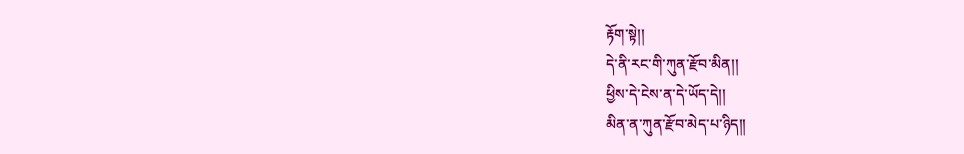རྟོག་སྟེ།།
དེ་ནི་རང་གི་ཀུན་རྫོབ་མིན།།
ཕྱིས་དེ་ངེས་ན་དེ་ཡོད་དེ།།
མིན་ན་ཀུན་རྫོབ་མེད་པ་ཉིད།།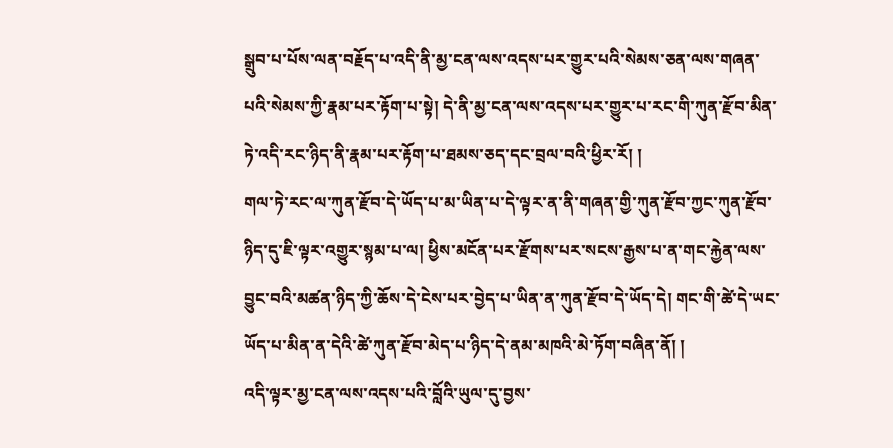སྒྲུབ་པ་པོས་ལན་བརྗོད་པ་འདི་ནི་མྱ་ངན་ལས་འདས་པར་གྱུར་པའི་སེམས་ཅན་ལས་གཞན་པའི་སེམས་ཀྱི་རྣམ་པར་རྟོག་པ་སྟེ། དེ་ནི་མྱ་ངན་ལས་འདས་པར་གྱུར་པ་རང་གི་ཀུན་རྫོབ་མིན་ཏེ་འདི་རང་ཉིད་ནི་རྣམ་པར་རྟོག་པ་ཐམས་ཅད་དང་བྲལ་བའི་ཕྱིར་རོ། །
གལ་ཏེ་རང་ལ་ཀུན་རྫོབ་དེ་ཡོད་པ་མ་ཡིན་པ་དེ་ལྟར་ན་ནི་གཞན་གྱི་ཀུན་རྫོབ་ཀྱང་ཀུན་རྫོབ་ཉིད་དུ་ཇི་ལྟར་འགྱུར་སྙམ་པ་ལ། ཕྱིས་མངོན་པར་རྫོགས་པར་སངས་རྒྱས་པ་ན་གང་རྐྱེན་ལས་བྱུང་བའི་མཚན་ཉིད་ཀྱི་ཆོས་དེ་ངེས་པར་བྱེད་པ་ཡིན་ན་ཀུན་རྫོབ་དེ་ཡོད་དེ། གང་གི་ཚེ་དེ་ཡང་ཡོད་པ་མིན་ན་དེའི་ཚེ་ཀུན་རྫོབ་མེད་པ་ཉིད་དེ་ནམ་མཁའི་མེ་ཏོག་བཞིན་ནོ། །
འདི་ལྟར་མྱ་ངན་ལས་འདས་པའི་བློའི་ཡུལ་དུ་བྱས་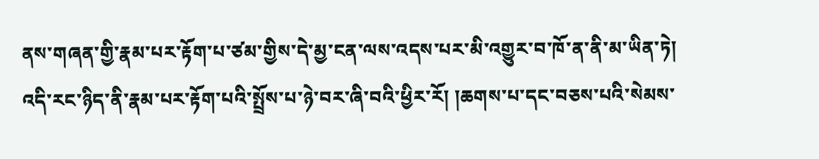ནས་གཞན་གྱི་རྣམ་པར་རྟོག་པ་ཙམ་གྱིས་དེ་མྱ་ངན་ལས་འདས་པར་མི་འགྱུར་བ་ཁོ་ན་ནི་མ་ཡིན་ཏེ། འདི་རང་ཉིད་ནི་རྣམ་པར་རྟོག་པའི་སྤྲོས་པ་ཉེ་བར་ཞི་བའི་ཕྱིར་རོ། །ཆགས་པ་དང་བཅས་པའི་སེམས་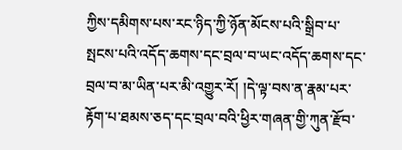ཀྱིས་དམིགས་པས་རང་ཉིད་ཀྱི་ཉོན་མོངས་པའི་སྒྲིབ་པ་སྤངས་པའི་འདོད་ཆགས་དང་བྲལ་བ་ཡང་འདོད་ཆགས་དང་བྲལ་བ་མ་ཡིན་པར་མི་འགྱུར་རོ། །དེ་ལྟ་བས་ན་རྣམ་པར་རྟོག་པ་ཐམས་ཅད་དང་བྲལ་བའི་ཕྱིར་གཞན་གྱི་ཀུན་རྫོབ་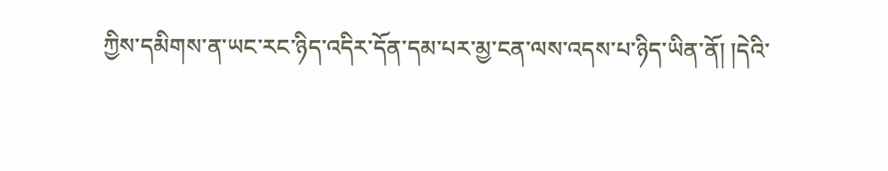ཀྱིས་དམིགས་ན་ཡང་རང་ཉིད་འདིར་དོན་དམ་པར་མྱ་ངན་ལས་འདས་པ་ཉིད་ཡིན་ནོ། །དེའི་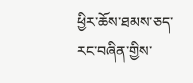ཕྱིར་ཆོས་ཐམས་ཅད་རང་བཞིན་གྱིས་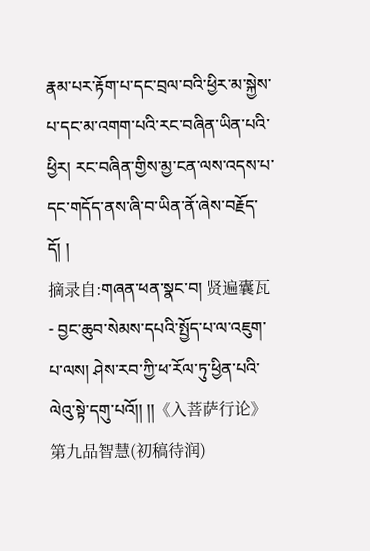རྣམ་པར་རྟོག་པ་དང་བྲལ་བའི་ཕྱིར་མ་སྐྱེས་པ་དང་མ་འགག་པའི་རང་བཞིན་ཡིན་པའི་ཕྱིར། རང་བཞིན་གྱིས་མྱ་ངན་ལས་འདས་པ་དང་གདོད་ནས་ཞི་བ་ཡིན་ནོ་ཞེས་བརྗོད་དོ། །
摘录自:གཞན་ཕན་སྣང་བ། 贤遍囊瓦 - བྱང་ཆུབ་སེམས་དཔའི་སྤྱོད་པ་ལ་འཇུག་པ་ལས། ཤེས་རབ་ཀྱི་ཕ་རོལ་ཏུ་ཕྱིན་པའི་ལེའུ་སྟེ་དགུ་པའོ།། །།《入菩萨行论》第九品智慧(初稿待润)